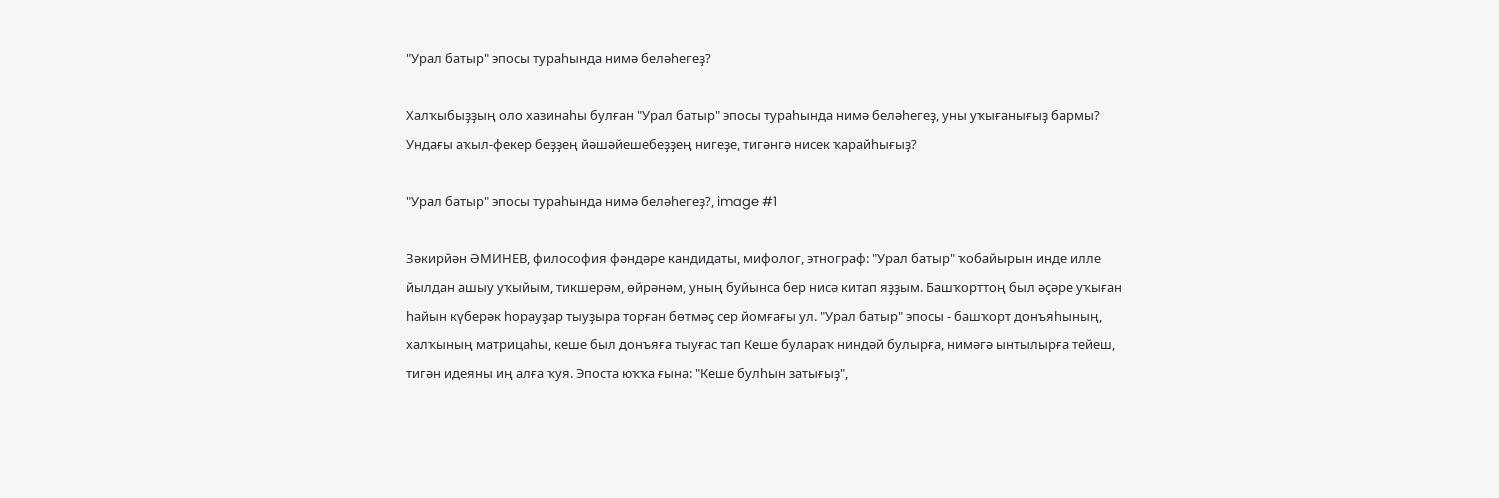"Урал батыр" эпосы тураһында нимә беләһегеҙ?

Халҡыбыҙҙың оло хазинаһы булған "Урал батыр" эпосы тураһында нимә беләһегеҙ, уны уҡығанығыҙ бармы? Ундағы аҡыл-фекер беҙҙең йәшәйешебеҙҙең нигеҙе, тигәнгә нисек ҡарайһығыҙ?

"Урал батыр" эпосы тураһында нимә беләһегеҙ?, image #1

Зәкирйән ӘМИНЕВ, философия фәндәре кандидаты, мифолог, этнограф: "Урал батыр" ҡобайырын инде илле йылдан ашыу уҡыйым, тикшерәм, өйрәнәм, уның буйынса бер нисә китап яҙҙым. Башҡорттоң был әҫәре уҡыған һайын күберәк һорауҙар тыуҙыра торған бөтмәҫ сер йомғағы ул. "Урал батыр" эпосы - башҡорт донъяһының, халҡының матрицаһы, кеше был донъяға тыуғас тап Кеше булараҡ ниндәй булырға, нимәгә ынтылырға тейеш, тигән идеяны иң алға ҡуя. Эпоста юҡҡа ғына: "Кеше булһын затығыҙ",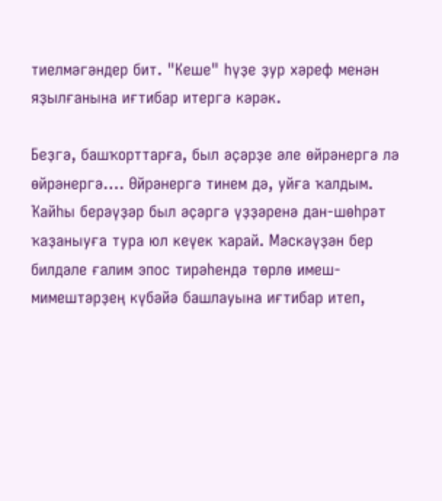тиелмәгәндер бит. "Кеше" һүҙе ҙур хәреф менән яҙылғанына иғтибар итергә кәрәк.

Беҙгә, башҡорттарға, был әҫәрҙе әле өйрәнергә лә өйрәнергә…. Өйрәнергә тинем дә, уйға ҡалдым. Ҡайһы берәүҙәр был әҫәргә үҙҙәренә дан-шөһрәт ҡаҙаныуға тура юл кеүек ҡарай. Мәскәүҙән бер билдәле ғалим эпос тирәһендә төрлө имеш-мимештәрҙең күбәйә башлауына иғтибар итеп,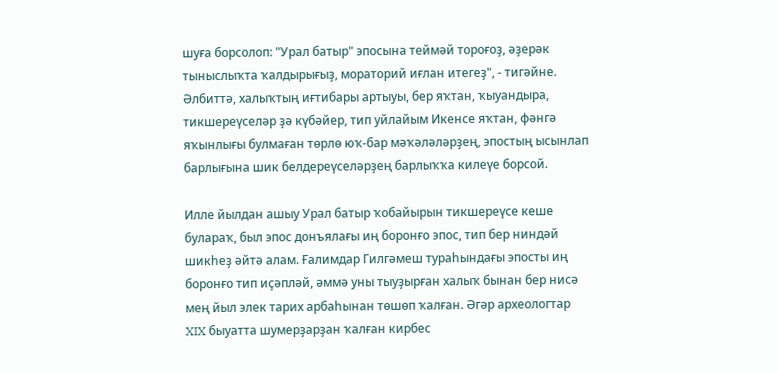шуға борсолоп: "Урал батыр" эпосына теймәй тороғоҙ, әҙерәк тыныслыҡта ҡалдырығыҙ, мораторий иғлан итегеҙ", - тигәйне. Әлбиттә, халыҡтың иғтибары артыуы, бер яҡтан, ҡыуандыра, тикшереүселәр ҙә күбәйер, тип уйлайым Икенсе яҡтан, фәнгә яҡынлығы булмаған төрлө юҡ-бар мәҡәләләрҙең, эпостың ысынлап барлығына шик белдереүселәрҙең барлыҡҡа килеүе борсой.

Илле йылдан ашыу Урал батыр ҡобайырын тикшереүсе кеше булараҡ, был эпос донъялағы иң боронғо эпос, тип бер ниндәй шикһеҙ әйтә алам. Ғалимдар Гилгәмеш тураһындағы эпосты иң боронғо тип иҫәпләй, әммә уны тыуҙырған халыҡ бынан бер нисә мең йыл элек тарих арбаһынан төшөп ҡалған. Әгәр археологтар XIX быуатта шумерҙарҙан ҡалған кирбес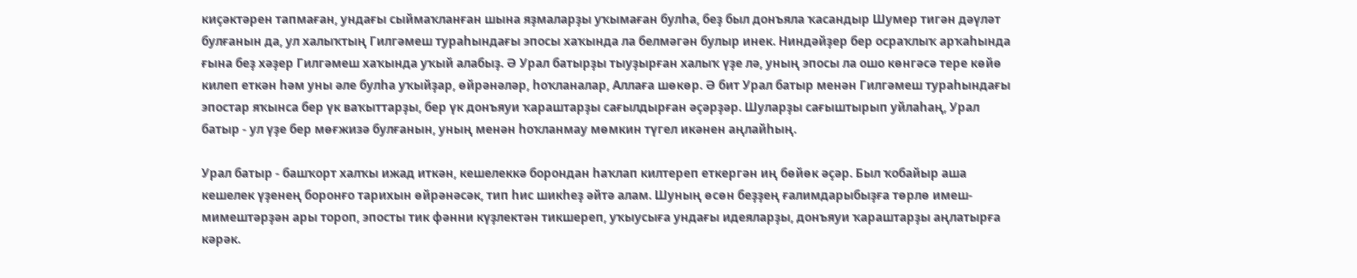киҫәктәрен тапмаған, ундағы сыймаҡланған шына яҙмаларҙы уҡымаған булһа, беҙ был донъяла ҡасандыр Шумер тигән дәүләт булғанын да, ул халыҡтың Гилгәмеш тураһындағы эпосы хаҡында ла белмәгән булыр инек. Ниндәйҙер бер осраҡлыҡ арҡаһында ғына беҙ хәҙер Гилгәмеш хаҡында уҡый алабыҙ. Ә Урал батырҙы тыуҙырған халыҡ үҙе лә, уның эпосы ла ошо көнгәсә тере көйө килеп еткән һәм уны әле булһа уҡыйҙар, өйрәнәләр, һоҡланалар, Аллаға шөкөр. Ә бит Урал батыр менән Гилгәмеш тураһындағы эпостар яҡынса бер үк ваҡыттарҙы, бер үк донъяуи ҡараштарҙы сағылдырған әҫәрҙәр. Шуларҙы сағыштырып уйлаһаң, Урал батыр - ул үҙе бер мөғжизә булғанын, уның менән һоҡланмау мөмкин түгел икәнен аңлайһың.

Урал батыр - башҡорт халҡы ижад иткән, кешелеккә борондан һаҡлап килтереп еткергән иң бөйөк әҫәр. Был ҡобайыр аша кешелек үҙенең боронғо тарихын өйрәнәсәк, тип һис шикһеҙ әйтә алам. Шуның өсөн беҙҙең ғалимдарыбыҙға төрлө имеш-мимештәрҙән ары тороп, эпосты тик фәнни күҙлектән тикшереп, уҡыусыға ундағы идеяларҙы, донъяуи ҡараштарҙы аңлатырға кәрәк.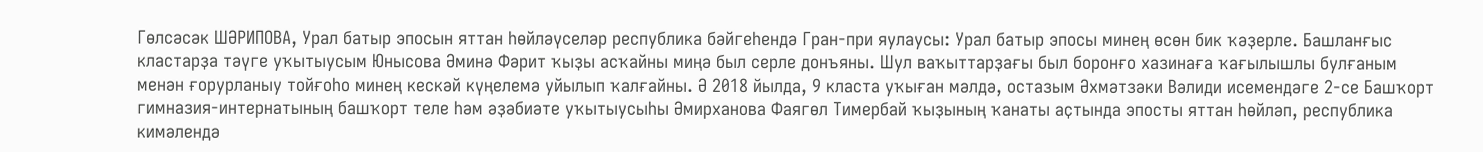Гөлсәсәк ШӘРИПОВА, Урал батыр эпосын яттан һөйләүселәр республика бәйгеһендә Гран-при яулаусы: Урал батыр эпосы минең өсөн бик ҡәҙерле. Башланғыс кластарҙа тәүге уҡытыусым Юнысова Әминә Фәрит ҡыҙы асҡайны миңә был серле донъяны. Шул ваҡыттарҙағы был боронғо хазинаға ҡағылышлы булғаным менән ғорурланыу тойғоһо минең кескәй күңелемә уйылып ҡалғайны. Ә 2018 йылда, 9 класта уҡыған мәлдә, остазым Әхмәтзәки Вәлиди исемендәге 2-се Башҡорт гимназия-интернатының башҡорт теле һәм әҙәбиәте уҡытыусыһы Әмирханова Фаягөл Тимербай ҡыҙының ҡанаты аҫтында эпосты яттан һөйләп, республика кимәлендә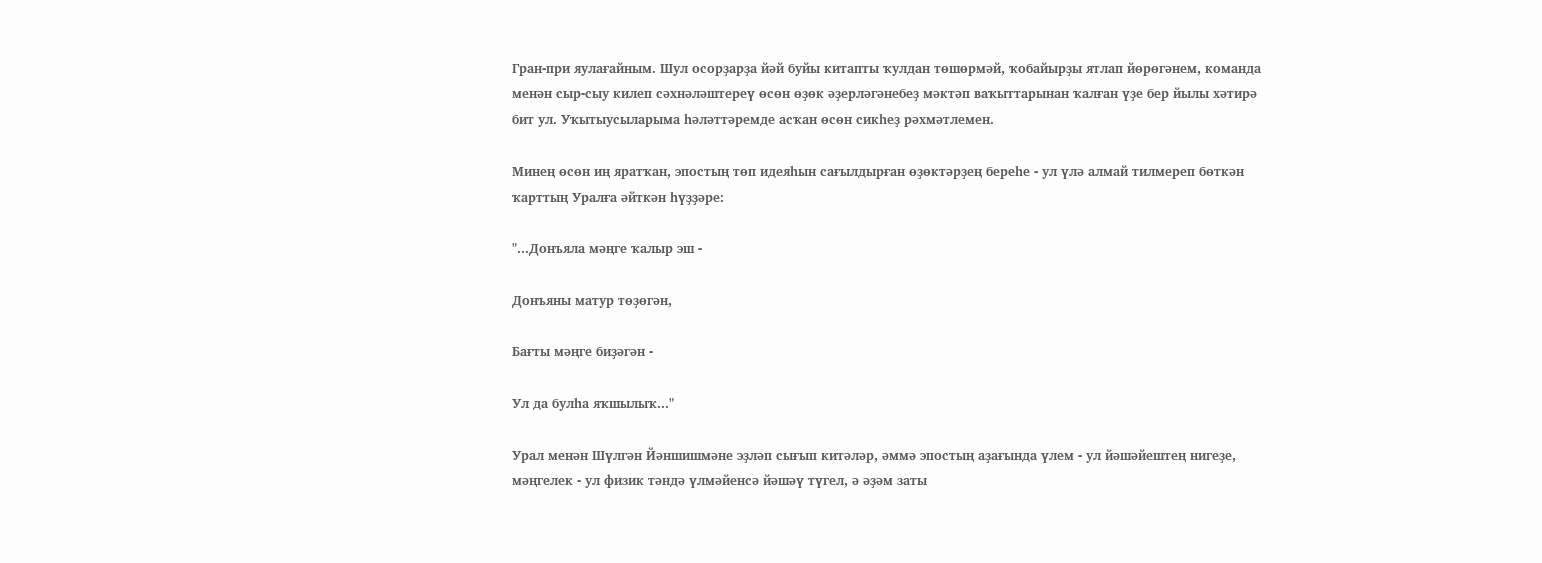Гран-при яулағайным. Шул осорҙарҙа йәй буйы китапты ҡулдан төшөрмәй, ҡобайырҙы ятлап йөрөгәнем, команда менән сыр-сыу килеп сәхнәләштереү өсөн өҙөк әҙерләгәнебеҙ мәктәп ваҡыттарынан ҡалған үҙе бер йылы хәтирә бит ул. Уҡытыусыларыма һәләттәремде асҡан өсөн сикһеҙ рәхмәтлемен.

Минең өсөн иң яратҡан, эпостың төп идеяһын сағылдырған өҙөктәрҙең береһе - ул үлә алмай тилмереп бөткән ҡарттың Уралға әйткән һүҙҙәре:

"...Донъяла мәңге ҡалыр эш -

Донъяны матур төҙөгән,

Бағты мәңге биҙәгән -

Ул да булһа яҡшылыҡ..."

Урал менән Шүлгән Йәншишмәне эҙләп сығып китәләр, әммә эпостың аҙағында үлем - ул йәшәйештең нигеҙе, мәңгелек - ул физик тәндә үлмәйенсә йәшәү түгел, ә әҙәм заты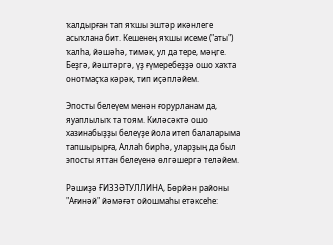ҡалдырған тап яҡшы эштәр икәнлеге асыҡлана бит. Кешенең яҡшы исеме ("аты") ҡалһа, йәшәһә, тимәк, ул да тере, мәңге. Беҙгә, йәштәргә, үҙ ғүмеребеҙҙә ошо хаҡта онотмаҫҡа кәрәк, тип иҫәпләйем.

Эпосты белеүем менән ғорурланам да, яуаплылыҡ та тоям. Киләсәктә ошо хазинабыҙҙы белеүҙе йола итеп балаларыма тапшырырға, Аллаһ бирһә, уларҙың да был эпосты яттан белеүенә өлгәшергә теләйем.

Рәшиҙә ҒИЗЗӘТУЛЛИНА, Бөрйән районы "Ағинәй" йәмәғәт ойошмаһы етәксеһе: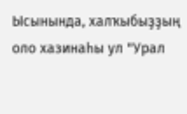Ысынында, халҡыбыҙҙың оло хазинаһы ул "Урал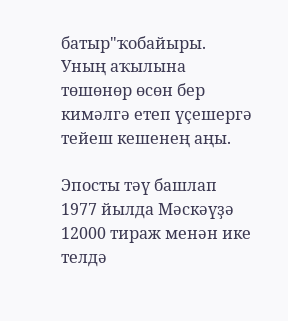батыр"ҡобайыры. Уның аҡылына төшөнөр өсөн бер кимәлгә етеп үҫешергә тейеш кешенең аңы.

Эпосты тәү башлап 1977 йылда Мәскәүҙә 12000 тираж менән ике телдә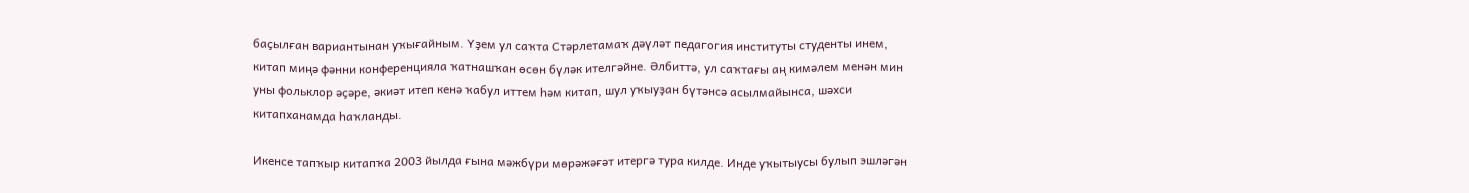баҫылған вариантынан уҡығайным. Үҙем ул саҡта Стәрлетамаҡ дәүләт педагогия институты студенты инем, китап миңә фәнни конференцияла ҡатнашҡан өсөн бүләк ителгәйне. Әлбиттә, ул саҡтағы аң кимәлем менән мин уны фольклор әҫәре, әкиәт итеп кенә ҡабул иттем һәм китап, шул уҡыуҙан бүтәнсә асылмайынса, шәхси китапханамда һаҡланды.

Икенсе тапҡыр китапҡа 2003 йылда ғына мәжбүри мөрәжәғәт итергә тура килде. Инде уҡытыусы булып эшләгән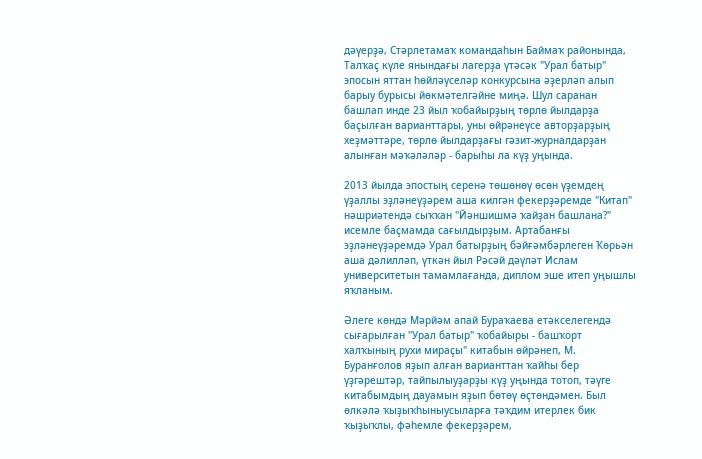дәүерҙә, Стәрлетамаҡ командаһын Баймаҡ районында, Талҡаҫ күле янындағы лагерҙа үтәсәк "Урал батыр" эпосын яттан һөйләүселәр конкурсына әҙерләп алып барыу бурысы йөкмәтелгәйне миңә. Шул саранан башлап инде 23 йыл ҡобайырҙың төрлө йылдарҙа баҫылған варианттары, уны өйрәнеүсе авторҙарҙың хеҙмәттәре, төрлө йылдарҙағы гәзит-журналдарҙан алынған мәҡәләләр - барыһы ла күҙ уңында.

2013 йылда эпостың серенә төшөнөү өсөн үҙемдең үҙаллы эҙләнеүҙәрем аша килгән фекерҙәремде "Китап" нәшриәтендә сыҡҡан "Йәншишмә ҡайҙан башлана?" исемле баҫмамда сағылдырҙым. Артабанғы эҙләнеүҙәремдә Урал батырҙың бәйғәмбәрлеген Ҡөрьән аша дәлилләп, үткән йыл Рәсәй дәүләт Ислам университетын тамамлағанда, диплом эше итеп уңышлы яҡланым.

Әлеге көндә Мәрйәм апай Бураҡаева етәкселегендә сығарылған "Урал батыр" ҡобайыры - башҡорт халҡының рухи мираҫы" китабын өйрәнеп, М. Буранғолов яҙып алған варианттан ҡайһы бер үҙгәрештәр, тайпылыуҙарҙы күҙ уңында тотоп, тәүге китабымдың дауамын яҙып бөтөү өҫтөндәмен. Был өлкәлә ҡыҙыҡһыныусыларға тәҡдим итерлек бик ҡыҙыҡлы, фәһемле фекерҙәрем,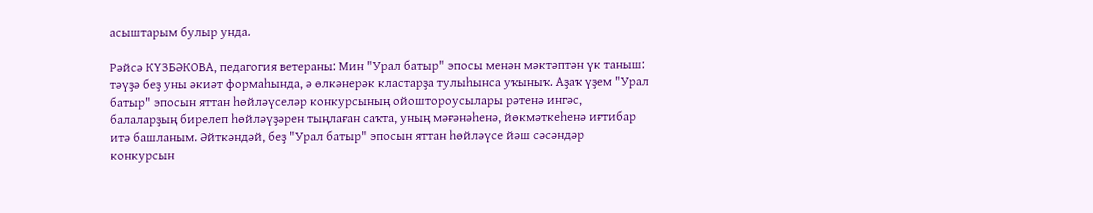асыштарым булыр унда.

Рәйсә КҮЗБӘКОВА, педагогия ветераны: Мин "Урал батыр" эпосы менән мәктәптән үк таныш: тәүҙә беҙ уны әкиәт формаһында, ә өлкәнерәк кластарҙа тулыһынса уҡыныҡ. Аҙаҡ үҙем "Урал батыр" эпосын яттан һөйләүселәр конкурсының ойоштороусылары рәтенә ингәс, балаларҙың бирелеп һөйләүҙәрен тыңлаған саҡта, уның мәғәнәһенә, йөкмәткеһенә иғтибар итә башланым. Әйткәндәй, беҙ "Урал батыр" эпосын яттан һөйләүсе йәш сәсәндәр конкурсын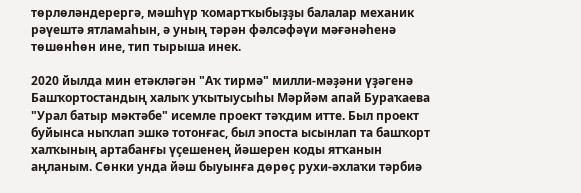төрлөләндерергә, мәшһүр ҡомартҡыбыҙҙы балалар механик рәүештә ятламаһын, ә уның тәрән фәлсәфәүи мәғәнәһенә төшөнһөн ине, тип тырыша инек.

2020 йылда мин етәкләгән "Аҡ тирмә" милли-мәҙәни үҙәгенә Башҡортостандың халыҡ уҡытыусыһы Мәрйәм апай Бураҡаева "Урал батыр мәктәбе" исемле проект тәҡдим итте. Был проект буйынса ныҡлап эшкә тотонғас, был эпоста ысынлап та башҡорт халҡының артабанғы үҫешенең йәшерен коды ятҡанын аңланым. Сөнки унда йәш быуынға дөрөҫ рухи-әхлаҡи тәрбиә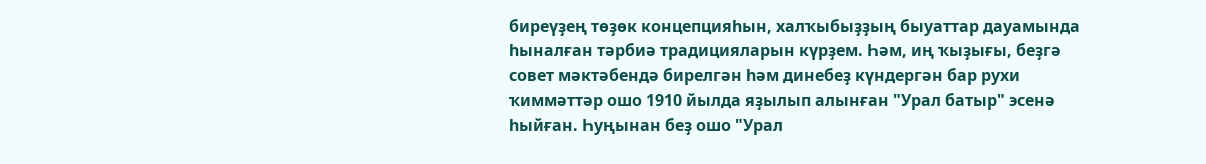биреүҙең төҙөк концепцияһын, халҡыбыҙҙың быуаттар дауамында һыналған тәрбиә традицияларын күрҙем. Һәм, иң ҡыҙығы, беҙгә совет мәктәбендә бирелгән һәм динебеҙ күндергән бар рухи ҡиммәттәр ошо 1910 йылда яҙылып алынған "Урал батыр" эсенә һыйған. Һуңынан беҙ ошо "Урал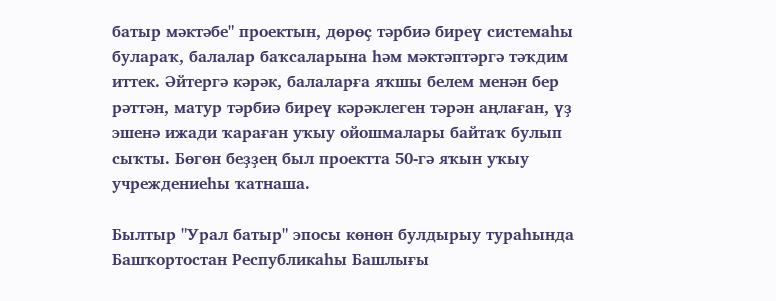батыр мәктәбе" проектын, дөрөҫ тәрбиә биреү системаһы булараҡ, балалар баҡсаларына һәм мәктәптәргә тәҡдим иттек. Әйтергә кәрәк, балаларға яҡшы белем менән бер рәттән, матур тәрбиә биреү кәрәклеген тәрән аңлаған, үҙ эшенә ижади ҡараған уҡыу ойошмалары байтаҡ булып сыҡты. Бөгөн беҙҙең был проектта 50-гә яҡын уҡыу учреждениеһы ҡатнаша.

Былтыр "Урал батыр" эпосы көнөн булдырыу тураһында Башҡортостан Республикаһы Башлығы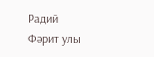Радий Фәрит улы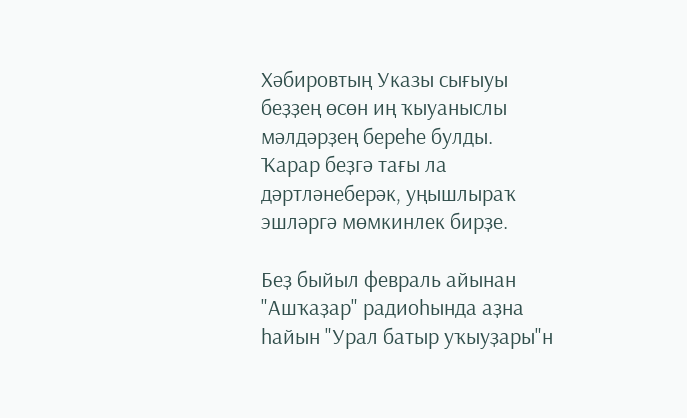Хәбировтың Указы сығыуы беҙҙең өсөн иң ҡыуаныслы мәлдәрҙең береһе булды. Ҡарар беҙгә тағы ла дәртләнеберәк, уңышлыраҡ эшләргә мөмкинлек бирҙе.

Беҙ быйыл февраль айынан "Ашҡаҙар" радиоһында аҙна һайын "Урал батыр уҡыуҙары"н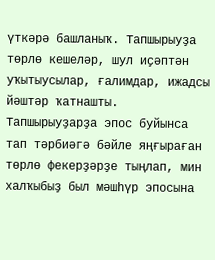үткәрә башланыҡ. Тапшырыуҙа төрлө кешеләр, шул иҫәптән уҡытыусылар, ғалимдар, ижадсы йәштәр ҡатнашты. Тапшырыуҙарҙа эпос буйынса тап тәрбиәгә бәйле яңғыраған төрлө фекерҙәрҙе тыңлап, мин халҡыбыҙ был мәшһүр эпосына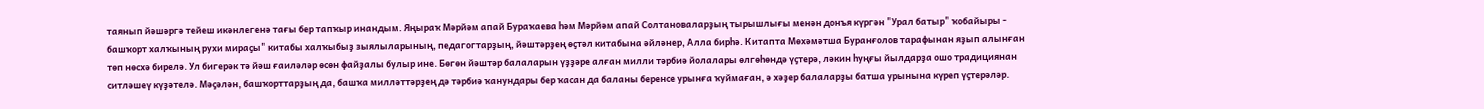таянып йәшәргә тейеш икәнлегенә тағы бер тапҡыр инандым. Яңыраҡ Мәрйәм апай Бураҡаева һәм Мәрйәм апай Солтановаларҙың тырышлығы менән донъя күргән "Урал батыр" ҡобайыры - башҡорт халҡының рухи мираҫы" китабы халҡыбыҙ зыялыларының, педагогтарҙың, йәштәрҙең өҫтәл китабына әйләнер, Алла бирһә. Китапта Мөхәмәтша Буранғолов тарафынан яҙып алынған төп нөсхә бирелә. Ул бигерәк тә йәш ғаиләләр өсөн файҙалы булыр ине. Бөгөн йәштәр балаларын үҙҙәре алған милли тәрбиә йолалары өлгөһөндә үҫтерә, ләкин һуңғы йылдарҙа ошо традициянан ситләшеү күҙәтелә. Мәҫәлән, башҡорттарҙың да, башҡа милләттәрҙең дә тәрбиә ҡанундары бер ҡасан да баланы беренсе урынға ҡуймаған, ә хәҙер балаларҙы батша урынына күреп үҫтерәләр.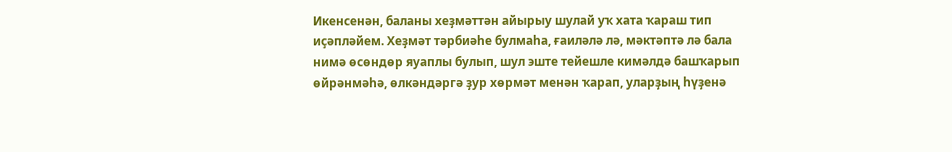Икенсенән, баланы хеҙмәттән айырыу шулай уҡ хата ҡараш тип иҫәпләйем. Хеҙмәт тәрбиәһе булмаһа, ғаиләлә лә, мәктәптә лә бала нимә өсөндөр яуаплы булып, шул эште тейешле кимәлдә башҡарып өйрәнмәһә, өлкәндәргә ҙур хөрмәт менән ҡарап, уларҙың һүҙенә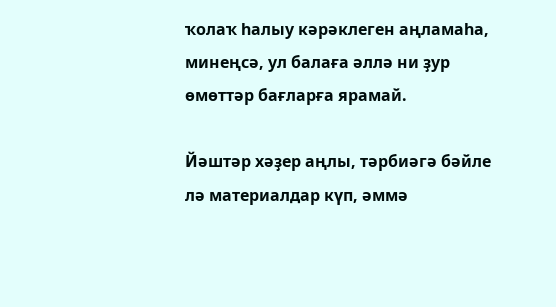ҡолаҡ һалыу кәрәклеген аңламаһа, минеңсә, ул балаға әллә ни ҙур өмөттәр бағларға ярамай.

Йәштәр хәҙер аңлы, тәрбиәгә бәйле лә материалдар күп, әммә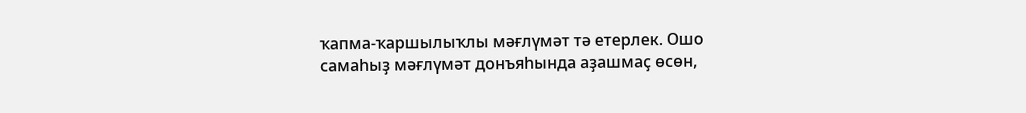ҡапма-ҡаршылыҡлы мәғлүмәт тә етерлек. Ошо самаһыҙ мәғлүмәт донъяһында аҙашмаҫ өсөн,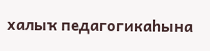халыҡ педагогикаһына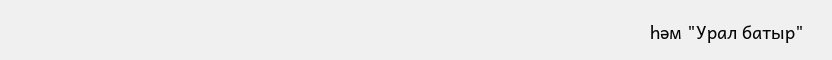һәм "Урал батыр"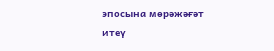эпосына мөрәжәғәт итеү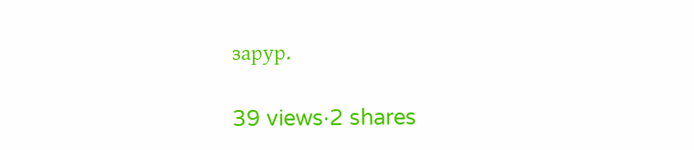зарур.

39 views·2 shares